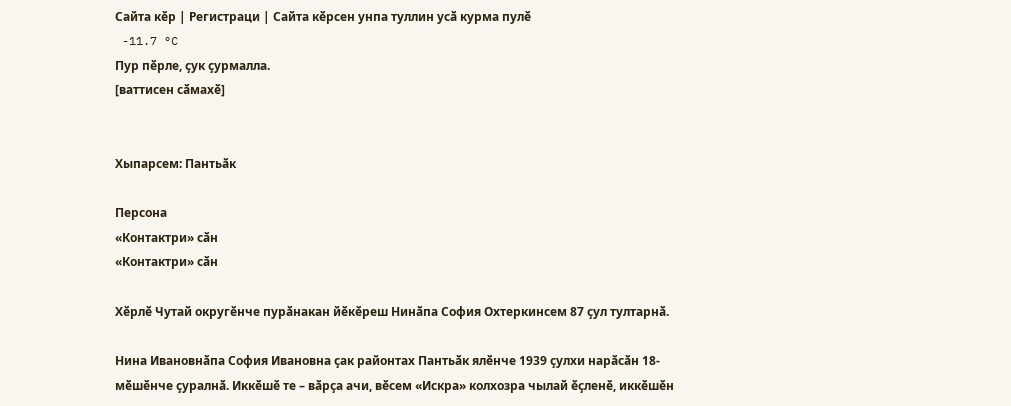Сайта кӗр | Регистраци | Сайта кӗрсен унпа туллин усӑ курма пулӗ
 -11.7 °C
Пур пӗрле, ҫук ҫурмалла.
[ваттисен сӑмахӗ]


Хыпарсем: Пантьӑк

Персона
«Контактри» сӑн
«Контактри» сӑн

Хӗрлӗ Чутай округӗнче пурӑнакан йӗкӗреш Нинӑпа София Охтеркинсем 87 ҫул тултарнӑ.

Нина Ивановнӑпа София Ивановна ҫак районтах Пантьӑк ялӗнче 1939 ҫулхи нарӑсӑн 18-мӗшӗнче ҫуралнӑ. Иккӗшӗ те – вӑрҫа ачи, вӗсем «Искра» колхозра чылай ӗҫленӗ, иккӗшӗн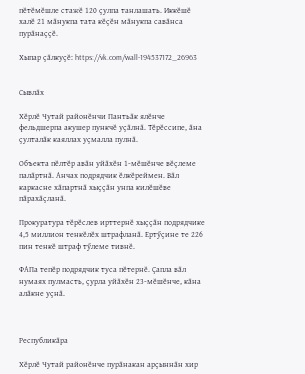пӗтӗмӗшле стажӗ 120 ҫулпа танлашать. Иккӗшӗ халӗ 21 мӑнукпа тата кӗҫӗн мӑнукпа савӑнса пурӑнаҫҫӗ.

Хыпар ҫӑлкуҫӗ: https://vk.com/wall-194537172_26963


Сывлӑх

Хӗрлӗ Чутай районӗнчи Пантьӑк ялӗнче фельдшерпа акушер пункчӗ уҫӑлнӑ. Тӗрӗссипе, ӑна ҫулталӑк каяллах уҫмалла пулнӑ.

Объекта пӗлтӗр авӑн уйӑхӗн 1-мӗшӗнче вӗҫлеме палӑртнӑ. Анчах подрядчик ӗлкӗреймен. Вӑл каркасне хӑпартнӑ хыҫҫӑн унпа килӗшӗве пӑрахӑҫланӑ.

Прокуратура тӗрӗслев ирттернӗ хыҫҫӑн подрядчике 4,5 миллион тенкӗлӗх штрафланӑ. Ертӳҫине те 226 пин тенкӗ штраф тӳлеме тивнӗ.

ФАПа тепӗр подрядчик туса пӗтернӗ. Ҫапла вӑл нумаях пулмасть, ҫурла уйӑхӗн 23-мӗшӗнче, кӑна алӑкне уҫнӑ.



Республикӑра

Хӗрлӗ Чутай районӗнче пурӑнакан арҫыннӑн хир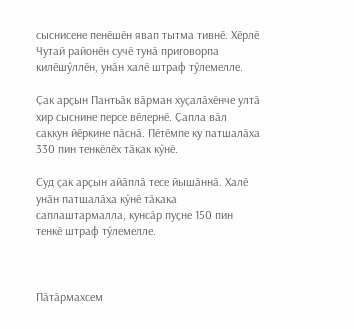сыснисене пенӗшӗн явап тытма тивнӗ. Хӗрлӗ Чутай районӗн сучӗ тунӑ приговорпа килӗшӳллӗн, унӑн халӗ штраф тӳлемелле.

Ҫак арҫын Пантьӑк вӑрман хуҫалӑхӗнче ултӑ хир сыснине персе вӗлернӗ. Ҫапла вӑл саккун йӗркине пӑснӑ. Пӗтӗмпе ку патшалӑха 330 пин тенкӗлӗх тӑкак кӳнӗ.

Суд ҫак арҫын айӑплӑ тесе йышӑннӑ. Халӗ унӑн патшалӑха кӳнӗ тӑкака саплаштармалла, кунсӑр пуҫне 150 пин тенкӗ штраф тӳлемелле.



Пӑтӑрмахсем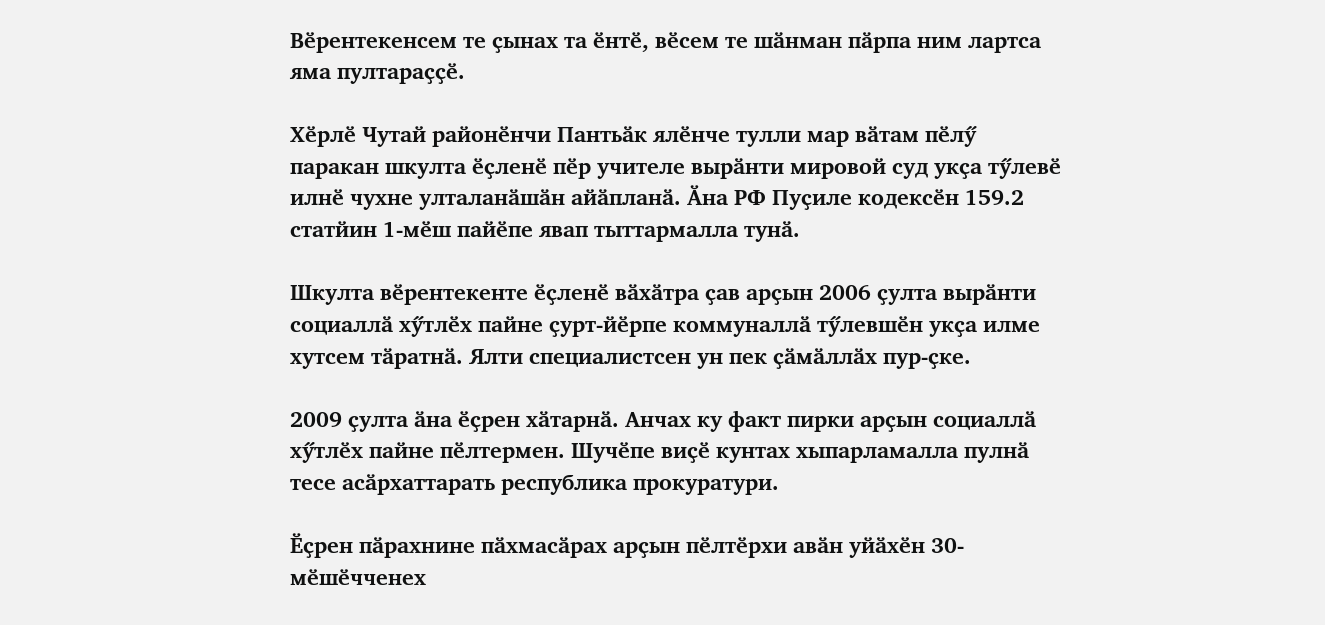Вӗрентекенсем те ҫынах та ӗнтӗ, вӗсем те шӑнман пӑрпа ним лартса яма пултараҫҫӗ.

Хӗрлӗ Чутай районӗнчи Пантьӑк ялӗнче тулли мар вӑтам пӗлӳ паракан шкулта ӗҫленӗ пӗр учителе вырӑнти мировой суд укҫа тӳлевӗ илнӗ чухне улталанӑшӑн айӑпланӑ. Ӑна РФ Пуҫиле кодексӗн 159.2 статйин 1-мӗш пайӗпе явап тыттармалла тунӑ.

Шкулта вӗрентекенте ӗҫленӗ вӑхӑтра ҫав арҫын 2006 ҫулта вырӑнти социаллӑ хӳтлӗх пайне ҫурт-йӗрпе коммуналлӑ тӳлевшӗн укҫа илме хутсем тӑратнӑ. Ялти специалистсен ун пек ҫӑмӑллӑх пур-ҫке.

2009 ҫулта ӑна ӗҫрен хӑтарнӑ. Анчах ку факт пирки арҫын социаллӑ хӳтлӗх пайне пӗлтермен. Шучӗпе виҫӗ кунтах хыпарламалла пулнӑ тесе асӑрхаттарать республика прокуратури.

Ӗҫрен пӑрахнине пӑхмасӑрах арҫын пӗлтӗрхи авӑн уйӑхӗн 30-мӗшӗчченех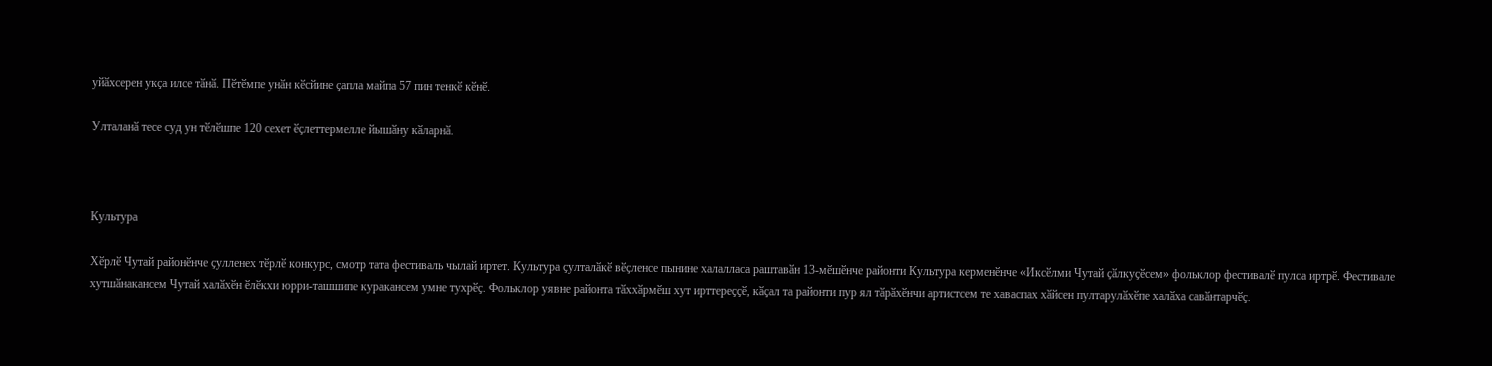уйӑхсерен укҫа илсе тӑнӑ. Пӗтӗмпе унӑн кӗсйине ҫапла майпа 57 пин тенкӗ кӗнӗ.

Улталанӑ тесе суд ун тӗлӗшпе 120 сехет ӗҫлеттермелле йышӑну кӑларнӑ.



Культура

Хӗрлӗ Чутай районӗнче ҫулленех тӗрлӗ конкурс, смотр тата фестиваль чылай иртет. Культура ҫулталӑкӗ вӗҫленсе пынине халалласа раштавӑн 13-мӗшӗнче районти Культура керменӗнче «Иксӗлми Чутай ҫӑлкуҫӗсем» фольклор фестивалӗ пулса иртрӗ. Фестивале хутшӑнакансем Чутай халӑхӗн ӗлӗкхи юрри-ташшипе куракансем умне тухрӗҫ. Фольклор уявне районта тӑххӑрмӗш хут ирттереҫҫӗ, кӑҫал та районти пур ял тӑрӑхӗнчи артистсем те хаваспах хӑйсен пултарулӑхӗпе халӑха савӑнтарчӗҫ.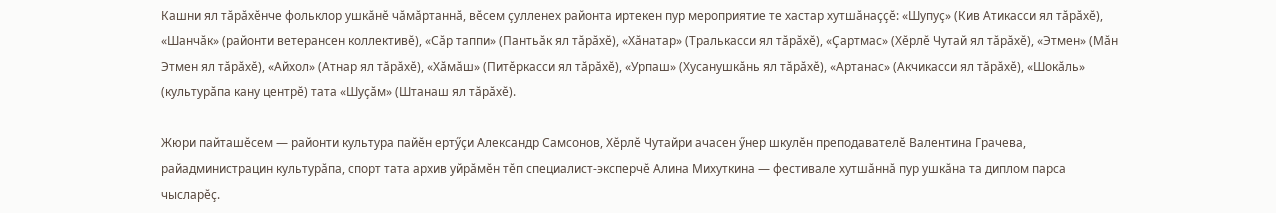Кашни ял тӑрӑхӗнче фольклор ушкӑнӗ чӑмӑртаннӑ, вӗсем ҫулленех районта иртекен пур мероприятие те хастар хутшӑнаҫҫӗ: «Шупуҫ» (Кив Атикасси ял тӑрӑхӗ), «Шанчӑк» (районти ветерансен коллективӗ), «Сӑр таппи» (Пантьӑк ял тӑрӑхӗ), «Хӑнатар» (Тралькасси ял тӑрӑхӗ), «Ҫартмас» (Хӗрлӗ Чутай ял тӑрӑхӗ), «Этмен» (Мӑн Этмен ял тӑрӑхӗ), «Айхол» (Атнар ял тӑрӑхӗ), «Хӑмӑш» (Питӗркасси ял тӑрӑхӗ), «Урпаш» (Хусанушкӑнь ял тӑрӑхӗ), «Артанас» (Акчикасси ял тӑрӑхӗ), «Шокӑль» (культурӑпа кану центрӗ) тата «Шуҫӑм» (Штанаш ял тӑрӑхӗ).

Жюри пайташӗсем — районти культура пайӗн ертӳҫи Александр Самсонов, Хӗрлӗ Чутайри ачасен ӳнер шкулӗн преподавателӗ Валентина Грачева, райадминистрацин культурӑпа, спорт тата архив уйрӑмӗн тӗп специалист-эксперчӗ Алина Михуткина — фестивале хутшӑннӑ пур ушкӑна та диплом парса чысларӗҫ.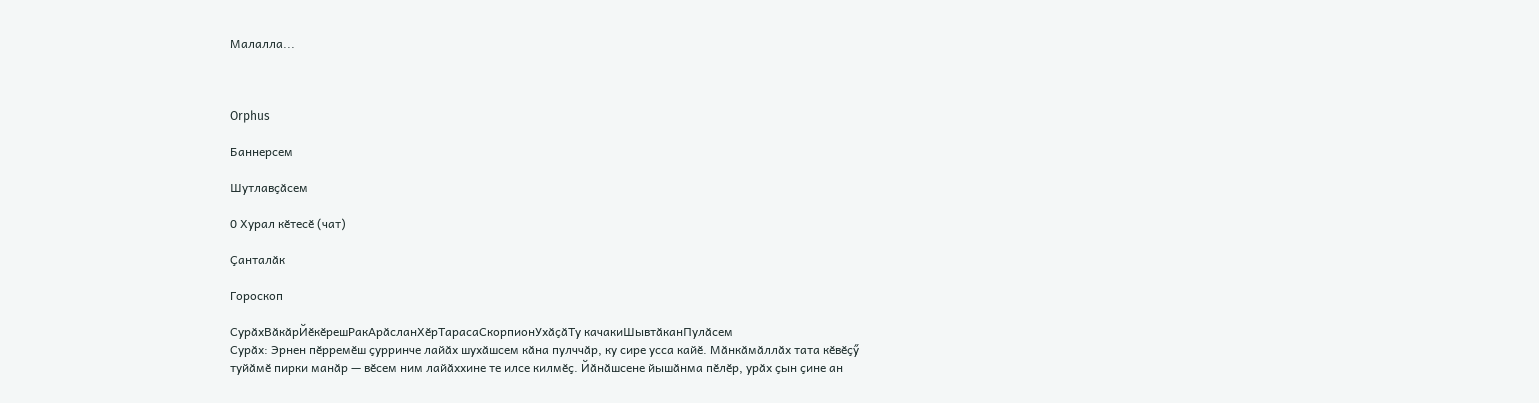Малалла...



Orphus

Баннерсем

Шутлавҫӑсем

0 Хурал кӗтесӗ (чат)

Ҫанталӑк

Гороскоп

СурӑхВӑкӑрЙӗкӗрешРакАрӑсланХӗрТарасаСкорпионУхӑҫӑТу качакиШывтӑканПулӑсем
Сурӑх: Эрнен пӗрремӗш ҫурринче лайӑх шухӑшсем кӑна пулччӑр, ку сире усса кайӗ. Мӑнкӑмӑллӑх тата кӗвӗҫӳ туйӑмӗ пирки манӑр — вӗсем ним лайӑххине те илсе килмӗҫ. Йӑнӑшсене йышӑнма пӗлӗр, урӑх ҫын ҫине ан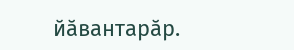йӑвантарӑр.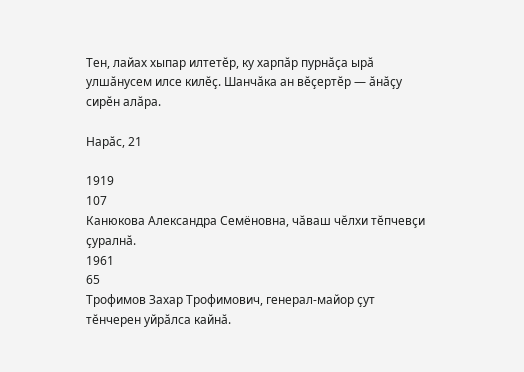Тен, лайах хыпар илтетӗр, ку харпӑр пурнӑҫа ырӑ улшӑнусем илсе килӗҫ. Шанчӑка ан вӗҫертӗр — ӑнӑҫу сирӗн алӑра.

Нарӑс, 21

1919
107
Канюкова Александра Семёновна, чăваш чĕлхи тĕпчевçи ҫуралнӑ.
1961
65
Трофимов Захар Трофимович, генерал-майор ҫут тӗнчерен уйрӑлса кайнӑ.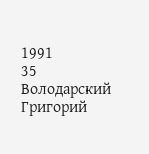1991
35
Володарский Григорий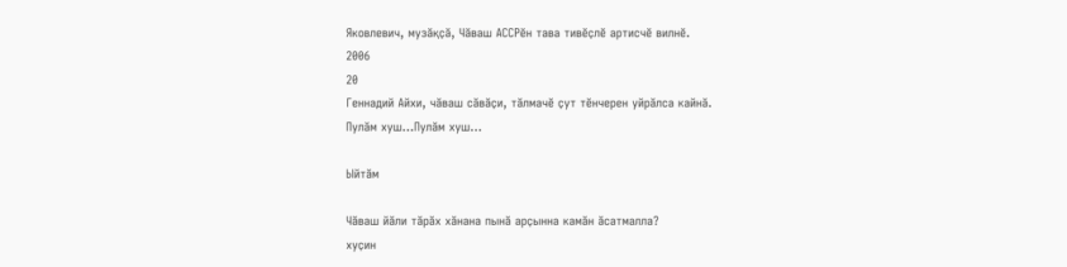Яковлевич, музӑқҫӑ, Чӑваш АССРӗн тава тивӗҫлӗ артисчӗ вилнӗ.
2006
20
Геннадий Айхи, чӑваш сӑвӑҫи, тӑлмачӗ ҫут тӗнчерен уйрӑлса кайнӑ.
Пулӑм хуш...Пулӑм хуш...

Ыйтӑм

Чӑваш йӑли тӑрӑх хӑнана пынӑ арҫынна камӑн ӑсатмалла?
хуҫин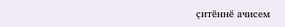ҫитӗннӗ ачисем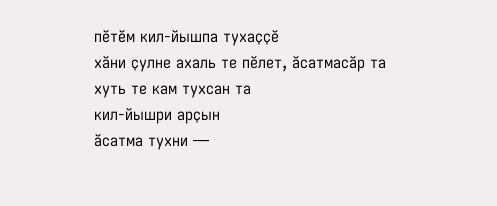пӗтӗм кил-йышпа тухаҫҫӗ
хӑни ҫулне ахаль те пӗлет, ӑсатмасӑр та
хуть те кам тухсан та
кил-йышри арҫын
ӑсатма тухни —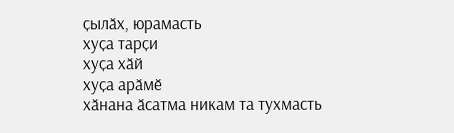ҫылӑх, юрамасть
хуҫа тарҫи
хуҫа хӑй
хуҫа арӑмӗ
хӑнана ӑсатма никам та тухмасть